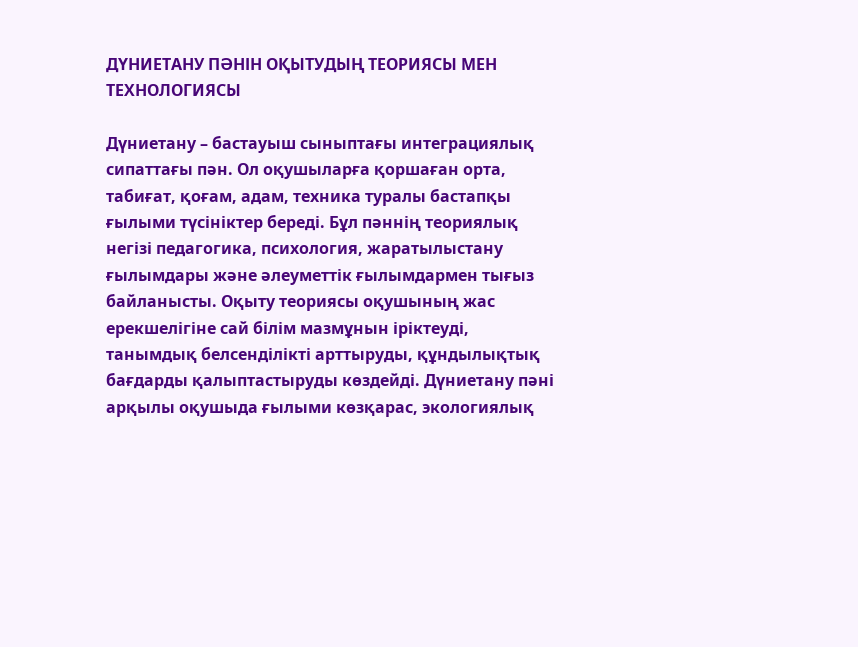ДҮНИЕТАНУ ПӘНІН ОҚЫТУДЫҢ ТЕОРИЯСЫ МЕН ТЕХНОЛОГИЯСЫ

Дүниетану – бастауыш сыныптағы интеграциялық сипаттағы пән. Ол оқушыларға қоршаған орта, табиғат, қоғам, адам, техника туралы бастапқы ғылыми түсініктер береді. Бұл пәннің теориялық негізі педагогика, психология, жаратылыстану ғылымдары және әлеуметтік ғылымдармен тығыз байланысты. Оқыту теориясы оқушының жас ерекшелігіне сай білім мазмұнын іріктеуді, танымдық белсенділікті арттыруды, құндылықтық бағдарды қалыптастыруды көздейді. Дүниетану пәні арқылы оқушыда ғылыми көзқарас, экологиялық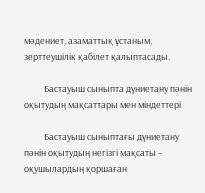мәдениет, азаматтық ұстаным, зерттеушілік қабілет қалыптасады.

          Бастауыш сыныпта дүниетану пәнін оқытудың мақсаттары мен міндеттері

          Бастауыш сыныптағы дүниетану пәнін оқытудың негізгі мақсаты – оқушылардың қоршаған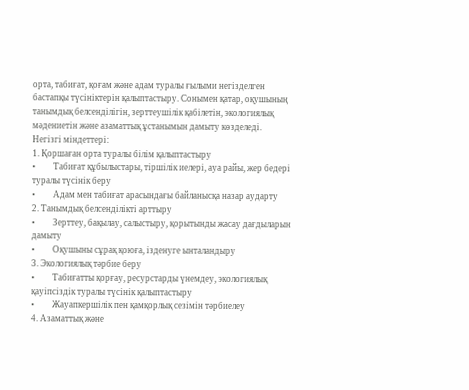орта, табиғат, қоғам және адам туралы ғылыми негізделген бастапқы түсініктерін қалыптастыру. Сонымен қатар, оқушының танымдық белсенділігін, зерттеушілік қабілетін, экологиялық мәдениетін және азаматтық ұстанымын дамыту көзделеді.
Негізгі міндеттері:
1. Қоршаған орта туралы білім қалыптастыру
•         Табиғат құбылыстары, тіршілік иелері, ауа райы, жер бедері туралы түсінік беру
•         Адам мен табиғат арасындағы байланысқа назар аударту
2. Танымдық белсенділікті арттыру
•         Зерттеу, бақылау, салыстыру, қорытынды жасау дағдыларын дамыту
•         Оқушыны сұрақ қоюға, ізденуге ынталандыру
3. Экологиялық тәрбие беру
•         Табиғатты қорғау, ресурстарды үнемдеу, экологиялық қауіпсіздік туралы түсінік қалыптастыру
•         Жауапкершілік пен қамқорлық сезімін тәрбиелеу
4. Азаматтық және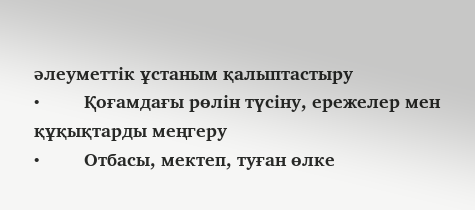әлеуметтік ұстаным қалыптастыру
•         Қоғамдағы рөлін түсіну, ережелер мен құқықтарды меңгеру
•         Отбасы, мектеп, туған өлке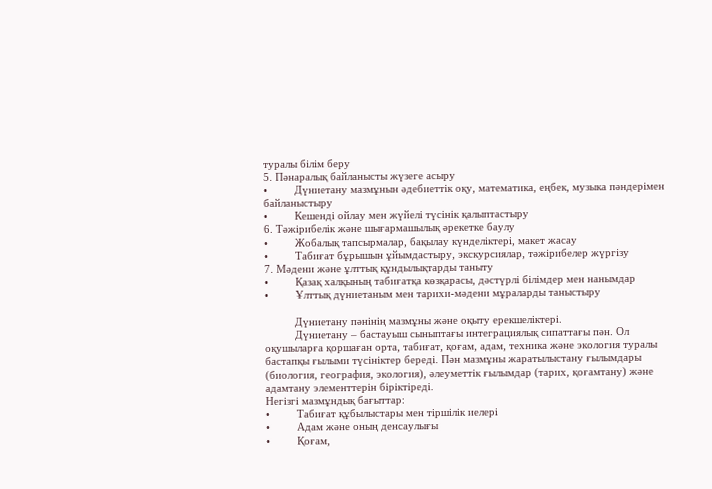туралы білім беру
5. Пәнаралық байланысты жүзеге асыру
•         Дүниетану мазмұнын әдебиеттік оқу, математика, еңбек, музыка пәндерімен байланыстыру
•         Кешенді ойлау мен жүйелі түсінік қалыптастыру
6. Тәжірибелік және шығармашылық әрекетке баулу
•         Жобалық тапсырмалар, бақылау күнделіктері, макет жасау
•         Табиғат бұрышын ұйымдастыру, экскурсиялар, тәжірибелер жүргізу
7. Мәдени және ұлттық құндылықтарды таныту
•         Қазақ халқының табиғатқа көзқарасы, дәстүрлі білімдер мен нанымдар
•         Ұлттық дүниетаным мен тарихи-мәдени мұраларды таныстыру

          Дүниетану пәнінің мазмұны және оқыту ерекшеліктері.
          Дүниетану – бастауыш сыныптағы интеграциялық сипаттағы пән. Ол оқушыларға қоршаған орта, табиғат, қоғам, адам, техника және экология туралы бастапқы ғылыми түсініктер береді. Пән мазмұны жаратылыстану ғылымдары (биология, география, экология), әлеуметтік ғылымдар (тарих, қоғамтану) және адамтану элементтерін біріктіреді.
Негізгі мазмұндық бағыттар:
•         Табиғат құбылыстары мен тіршілік иелері
•         Адам және оның денсаулығы
•         Қоғам,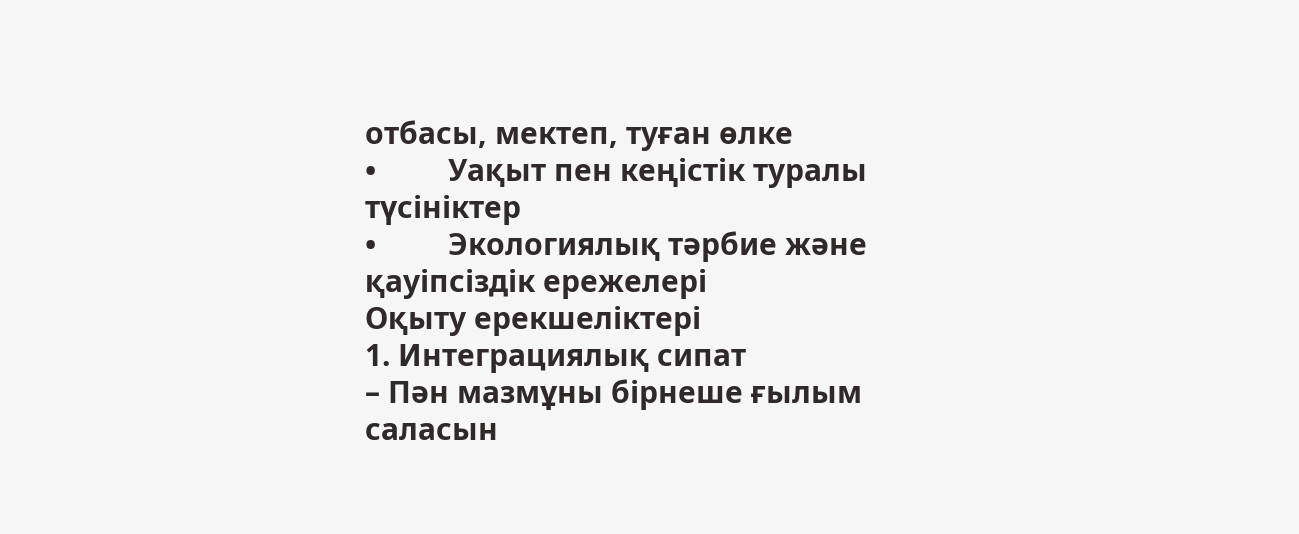отбасы, мектеп, туған өлке
•         Уақыт пен кеңістік туралы түсініктер
•         Экологиялық тәрбие және қауіпсіздік ережелері
Оқыту ерекшеліктері
1. Интеграциялық сипат
– Пән мазмұны бірнеше ғылым саласын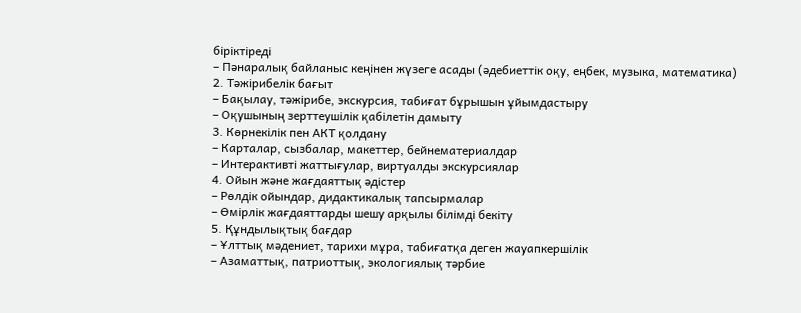біріктіреді
– Пәнаралық байланыс кеңінен жүзеге асады (әдебиеттік оқу, еңбек, музыка, математика)
2. Тәжірибелік бағыт
– Бақылау, тәжірибе, экскурсия, табиғат бұрышын ұйымдастыру
– Оқушының зерттеушілік қабілетін дамыту
3. Көрнекілік пен АКТ қолдану
– Карталар, сызбалар, макеттер, бейнематериалдар
– Интерактивті жаттығулар, виртуалды экскурсиялар
4. Ойын және жағдаяттық әдістер
– Рөлдік ойындар, дидактикалық тапсырмалар
– Өмірлік жағдаяттарды шешу арқылы білімді бекіту
5. Құндылықтық бағдар
– Ұлттық мәдениет, тарихи мұра, табиғатқа деген жауапкершілік
– Азаматтық, патриоттық, экологиялық тәрбие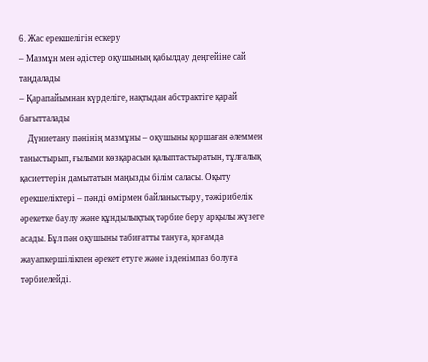6. Жас ерекшелігін ескеру
– Мазмұн мен әдістер оқушының қабылдау деңгейіне сай таңдалады
– Қарапайымнан күрделіге, нақтыдан абстрактіге қарай бағытталады
    Дүниетану пәнінің мазмұны – оқушыны қоршаған әлеммен таныстырып, ғылыми көзқарасын қалыптастыратын, тұлғалық қасиеттерін дамытатын маңызды білім саласы. Оқыту ерекшеліктері – пәнді өмірмен байланыстыру, тәжірибелік әрекетке баулу және құндылықтық тәрбие беру арқылы жүзеге асады. Бұл пән оқушыны табиғатты тануға, қоғамда жауапкершілікпен әрекет етуге және ізденімпаз болуға тәрбиелейді.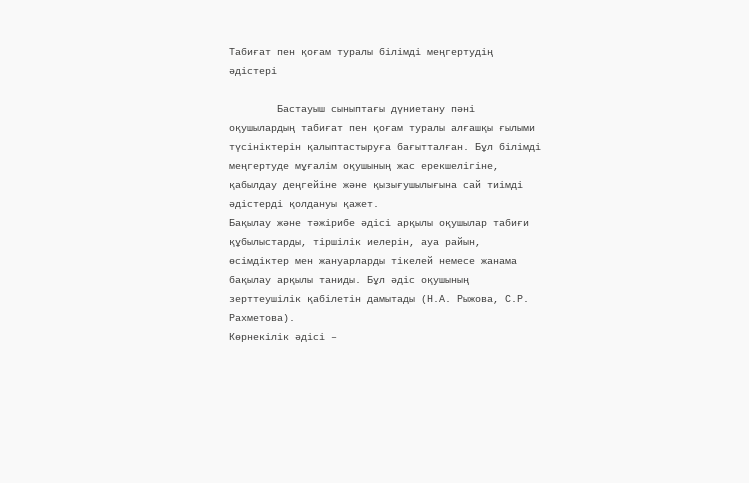Табиғат пен қоғам туралы білімді меңгертудің әдістері

        Бастауыш сыныптағы дүниетану пәні оқушылардың табиғат пен қоғам туралы алғашқы ғылыми түсініктерін қалыптастыруға бағытталған. Бұл білімді меңгертуде мұғалім оқушының жас ерекшелігіне, қабылдау деңгейіне және қызығушылығына сай тиімді әдістерді қолдануы қажет.
Бақылау және тәжірибе әдісі арқылы оқушылар табиғи құбылыстарды, тіршілік иелерін, ауа райын, өсімдіктер мен жануарларды тікелей немесе жанама бақылау арқылы таниды. Бұл әдіс оқушының зерттеушілік қабілетін дамытады (Н.А. Рыжова, С.Р. Рахметова).
Көрнекілік әдісі –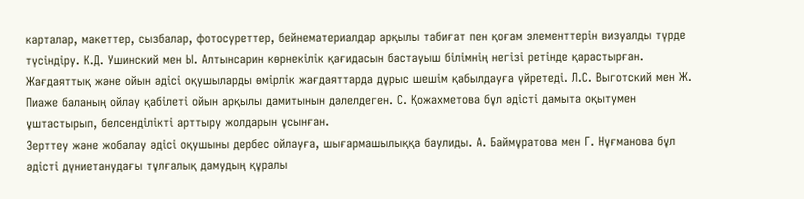карталар, макеттер, сызбалар, фотосуреттер, бейнематериалдар арқылы табиғат пен қоғам элементтерін визуалды түрде түсіндіру. К.Д. Ушинский мен Ы. Алтынсарин көрнекілік қағидасын бастауыш білімнің негізі ретінде қарастырған.
Жағдаяттық және ойын әдісі оқушыларды өмірлік жағдаяттарда дұрыс шешім қабылдауға үйретеді. Л.С. Выготский мен Ж. Пиаже баланың ойлау қабілеті ойын арқылы дамитынын дәлелдеген. С. Қожахметова бұл әдісті дамыта оқытумен ұштастырып, белсенділікті арттыру жолдарын ұсынған.
Зерттеу және жобалау әдісі оқушыны дербес ойлауға, шығармашылыққа баулиды. А. Баймұратова мен Г. Нұғманова бұл әдісті дүниетанудағы тұлғалық дамудың құралы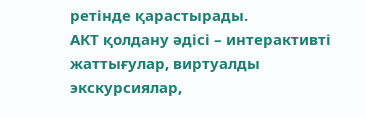ретінде қарастырады.
АКТ қолдану әдісі – интерактивті жаттығулар, виртуалды экскурсиялар,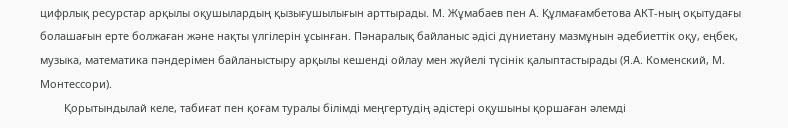цифрлық ресурстар арқылы оқушылардың қызығушылығын арттырады. М. Жұмабаев пен А. Құлмағамбетова АКТ-ның оқытудағы болашағын ерте болжаған және нақты үлгілерін ұсынған. Пәнаралық байланыс әдісі дүниетану мазмұнын әдебиеттік оқу, еңбек, музыка, математика пәндерімен байланыстыру арқылы кешенді ойлау мен жүйелі түсінік қалыптастырады (Я.А. Коменский, М. Монтессори).
        Қорытындылай келе, табиғат пен қоғам туралы білімді меңгертудің әдістері оқушыны қоршаған әлемді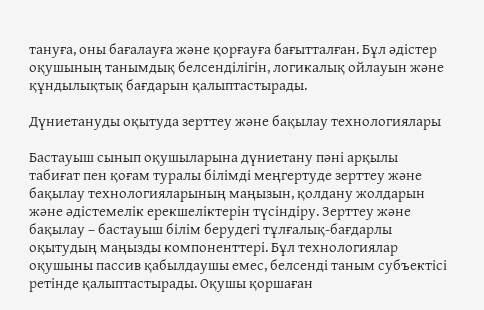тануға, оны бағалауға және қорғауға бағытталған. Бұл әдістер оқушының танымдық белсенділігін, логикалық ойлауын және құндылықтық бағдарын қалыптастырады.

Дүниетануды оқытуда зерттеу және бақылау технологиялары

Бастауыш сынып оқушыларына дүниетану пәні арқылы табиғат пен қоғам туралы білімді меңгертуде зерттеу және бақылау технологияларының маңызын, қолдану жолдарын және әдістемелік ерекшеліктерін түсіндіру. Зерттеу және бақылау – бастауыш білім берудегі тұлғалық-бағдарлы оқытудың маңызды компоненттері. Бұл технологиялар оқушыны пассив қабылдаушы емес, белсенді таным субъектісі ретінде қалыптастырады. Оқушы қоршаған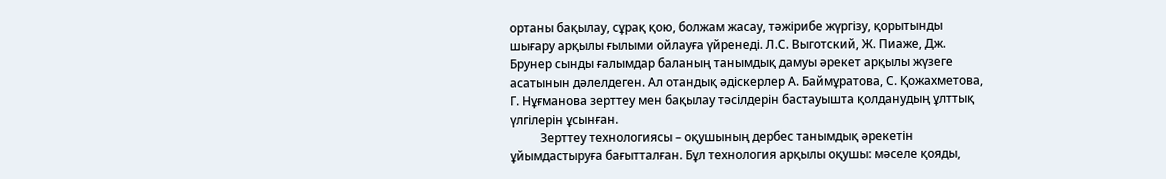ортаны бақылау, сұрақ қою, болжам жасау, тәжірибе жүргізу, қорытынды шығару арқылы ғылыми ойлауға үйренеді. Л.С. Выготский, Ж. Пиаже, Дж. Брунер сынды ғалымдар баланың танымдық дамуы әрекет арқылы жүзеге асатынын дәлелдеген. Ал отандық әдіскерлер А. Баймұратова, С. Қожахметова, Г. Нұғманова зерттеу мен бақылау тәсілдерін бастауышта қолданудың ұлттық үлгілерін ұсынған.
          Зерттеу технологиясы – оқушының дербес танымдық әрекетін ұйымдастыруға бағытталған. Бұл технология арқылы оқушы: мәселе қояды,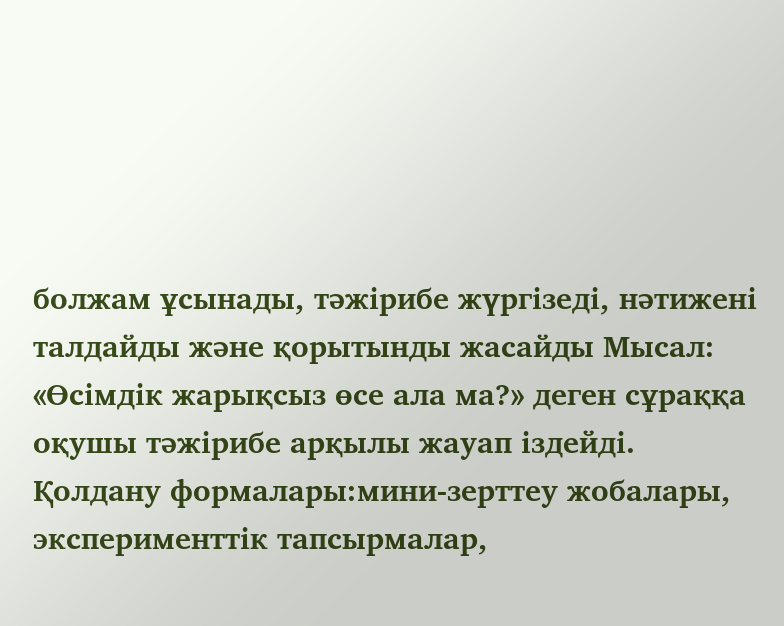болжам ұсынады, тәжірибе жүргізеді, нәтижені талдайды және қорытынды жасайды Мысал: «Өсімдік жарықсыз өсе ала ма?» деген сұраққа оқушы тәжірибе арқылы жауап іздейді. Қолдану формалары:мини-зерттеу жобалары, эксперименттік тапсырмалар,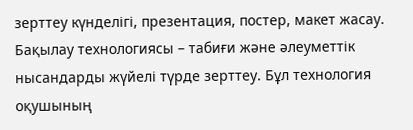зерттеу күнделігі, презентация, постер, макет жасау.  Бақылау технологиясы – табиғи және әлеуметтік нысандарды жүйелі түрде зерттеу. Бұл технология оқушының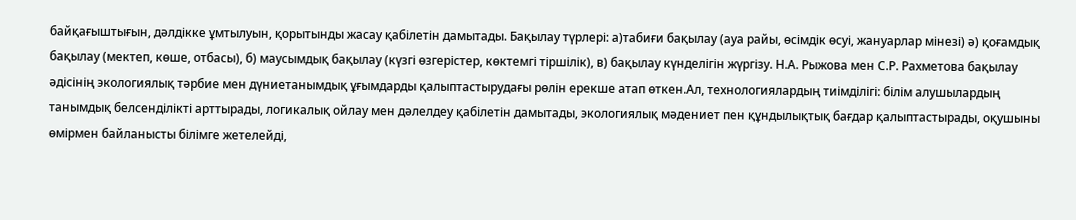байқағыштығын, дәлдікке ұмтылуын, қорытынды жасау қабілетін дамытады. Бақылау түрлері: а)табиғи бақылау (ауа райы, өсімдік өсуі, жануарлар мінезі) ә) қоғамдық бақылау (мектеп, көше, отбасы), б) маусымдық бақылау (күзгі өзгерістер, көктемгі тіршілік), в) бақылау күнделігін жүргізу. Н.А. Рыжова мен С.Р. Рахметова бақылау әдісінің экологиялық тәрбие мен дүниетанымдық ұғымдарды қалыптастырудағы рөлін ерекше атап өткен.Ал, технологиялардың тиімділігі: білім алушылардың танымдық белсенділікті арттырады, логикалық ойлау мен дәлелдеу қабілетін дамытады, экологиялық мәдениет пен құндылықтық бағдар қалыптастырады, оқушыны өмірмен байланысты білімге жетелейді,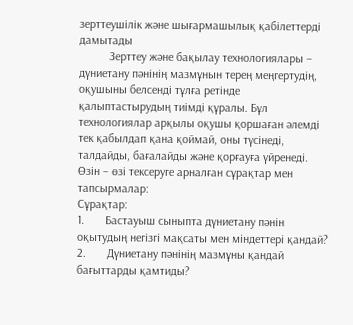зерттеушілік және шығармашылық қабілеттерді дамытады
          Зерттеу және бақылау технологиялары – дүниетану пәнінің мазмұнын терең меңгертудің, оқушыны белсенді тұлға ретінде қалыптастырудың тиімді құралы. Бұл технологиялар арқылы оқушы қоршаған әлемді тек қабылдап қана қоймай, оны түсінеді, талдайды, бағалайды және қорғауға үйренеді.
Өзін – өзі тексеруге арналған сұрақтар мен тапсырмалар:
Сұрақтар:
1.       Бастауыш сыныпта дүниетану пәнін оқытудың негізгі мақсаты мен міндеттері қандай?
2.       Дүниетану пәнінің мазмұны қандай бағыттарды қамтиды?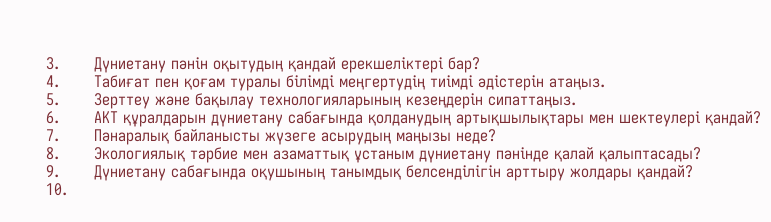3.       Дүниетану пәнін оқытудың қандай ерекшеліктері бар?
4.       Табиғат пен қоғам туралы білімді меңгертудің тиімді әдістерін атаңыз.
5.       Зерттеу және бақылау технологияларының кезеңдерін сипаттаңыз.
6.       АКТ құралдарын дүниетану сабағында қолданудың артықшылықтары мен шектеулері қандай?
7.       Пәнаралық байланысты жүзеге асырудың маңызы неде?
8.       Экологиялық тәрбие мен азаматтық ұстаным дүниетану пәнінде қалай қалыптасады?
9.       Дүниетану сабағында оқушының танымдық белсенділігін арттыру жолдары қандай?
10.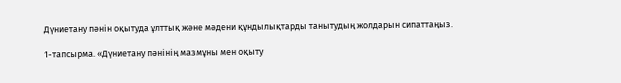Дүниетану пәнін оқытуда ұлттық және мәдени құндылықтарды танытудың жолдарын сипаттаңыз.

1-тапсырма. «Дүниетану пәнінің мазмұны мен оқыту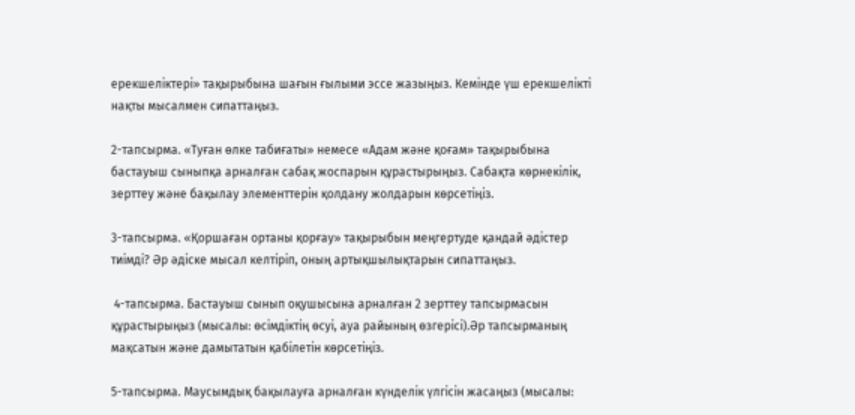ерекшеліктері» тақырыбына шағын ғылыми эссе жазыңыз. Кемінде үш ерекшелікті нақты мысалмен сипаттаңыз.

2-тапсырма. «Туған өлке табиғаты» немесе «Адам және қоғам» тақырыбына бастауыш сыныпқа арналған сабақ жоспарын құрастырыңыз. Сабақта көрнекілік, зерттеу және бақылау элементтерін қолдану жолдарын көрсетіңіз.

3-тапсырма. «Қоршаған ортаны қорғау» тақырыбын меңгертуде қандай әдістер тиімді? Әр әдіске мысал келтіріп, оның артықшылықтарын сипаттаңыз.

 4-тапсырма. Бастауыш сынып оқушысына арналған 2 зерттеу тапсырмасын құрастырыңыз (мысалы: өсімдіктің өсуі, ауа райының өзгерісі).Әр тапсырманың мақсатын және дамытатын қабілетін көрсетіңіз.

5-тапсырма. Маусымдық бақылауға арналған күнделік үлгісін жасаңыз (мысалы: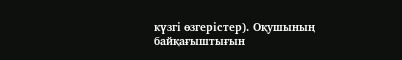күзгі өзгерістер). Оқушының байқағыштығын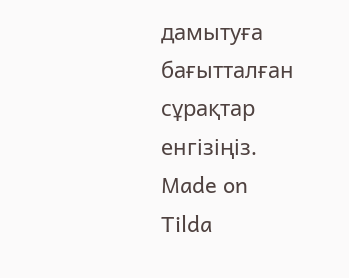дамытуға бағытталған сұрақтар енгізіңіз.
Made on
Tilda